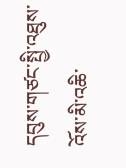དབུས་གཙང་སྤྱི་འཐུས་འོས་མི་འཆི་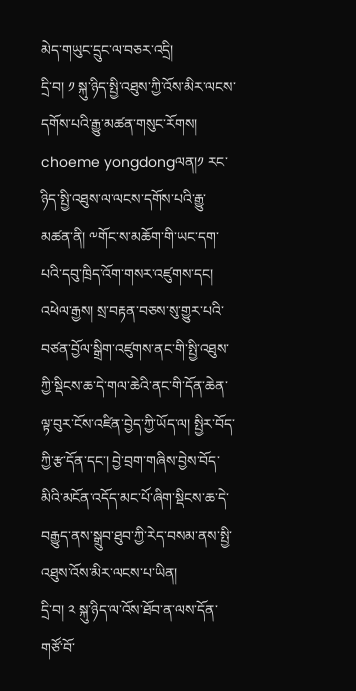མེད་གཡུང་དྲུང་ལ་བཅར་འདྲི།
དྲི་བ། ༡ སྐུ་ཉིད་སྤྱི་འཐུས་ཀྱི་འོས་མིར་ལངས་དགོས་པའི་རྒྱུ་མཚན་གསུང་རོགས།
choeme yongdongལན།༡ རང་ཉིད་སྤྱི་འཐུས་ལ་ལངས་དགོས་པའི་རྒྱུ་མཚན་ནི། ༸གོང་ས་མཆོག་གི་ཡང་དག་པའི་དབུ་ཁྲིད་འོག་གསར་འཛུགས་དང། འཕེལ་རྒྱས། སྲ་བརྟན་བཅས་སུ་གྱུར་པའི་བཙན་བྱོལ་སྒྲིག་འཛུགས་ནང་གི་སྤྱི་འཐུས་ཀྱི་སྡིངས་ཆ་དེ་གལ་ཆེའི་ནང་གི་དོན་ཆེན་ལྟ་བུར་ངོས་འཛིན་བྱེད་ཀྱི་ཡོད་ལ། སྤྱིར་བོད་ཀྱི་རྩ་དོན་དང་། བྱེ་བྲག་གཞིས་བྱེས་བོད་མིའི་མངོན་འདོད་མང་པོ་ཞིག་སྡིངས་ཆ་དེ་བརྒྱུད་ནས་སྒྲུབ་ཐུབ་ཀྱི་རེད་བསམ་ནས་སྤྱི་འཐུས་འོས་མིར་ལངས་པ་ཡིན།
དྲི་བ། ༢ སྐུ་ཉིད་ལ་འོས་ཐོབ་ན་ལས་དོན་གཙོ་བོ་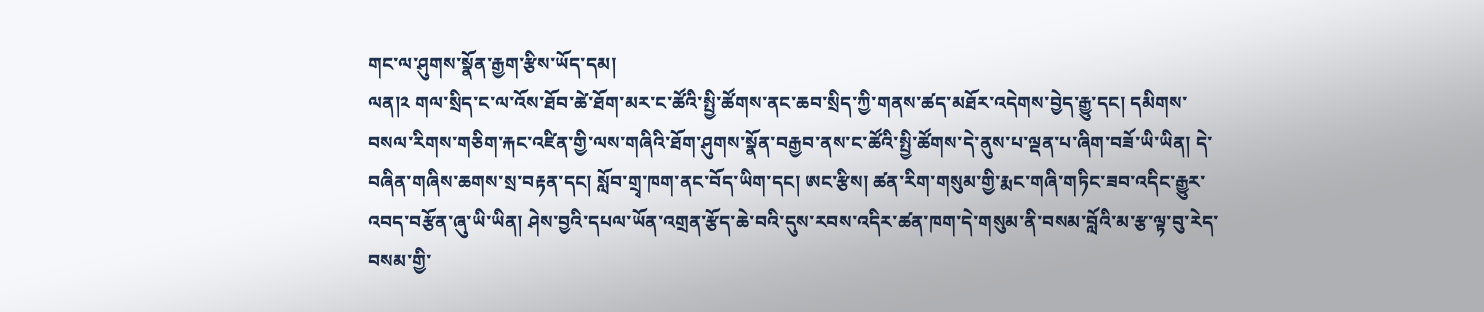གང་ལ་ཤུགས་སྣོན་རྒྱག་རྩིས་ཡོད་དམ།
ལན།༢ གལ་སྲིད་ང་ལ་འོས་ཐོབ་ཚེ་ཐོག་མར་ང་ཚོའི་སྤྱི་ཚོགས་ནང་ཆབ་སྲིད་ཀྱི་གནས་ཚད་མཐོར་འདེགས་བྱེད་རྒྱུ་དང། དམིགས་བསལ་རིགས་གཅིག་རྐང་འཛིན་གྱི་ལས་གཞིའི་ཐོག་ཤུགས་སྣོན་བརྒྱབ་ནས་ང་ཚོའི་སྤྱི་ཚོགས་དེ་ནུས་པ་ལྡན་པ་ཞིག་བཟོ་ཡི་ཡིན། དེ་བཞིན་གཞིས་ཆགས་སྲ་བརྟན་དང། སློབ་གྲྭ་ཁག་ནང་བོད་ཡིག་དང། ཨང་རྩིས། ཚན་རིག་གསུམ་གྱི་རྨང་གཞི་གཏིང་ཟབ་འདིང་རྒྱུར་འབད་བརྩོན་ཞུ་ཡི་ཡིན། ཤེས་བྱའི་དཔལ་ཡོན་འགྲན་རྩོད་ཆེ་བའི་དུས་རབས་འདིར་ཚན་ཁག་དེ་གསུམ་ནི་བསམ་བློའི་མ་རྩ་ལྟ་བུ་རེད་བསམ་གྱི་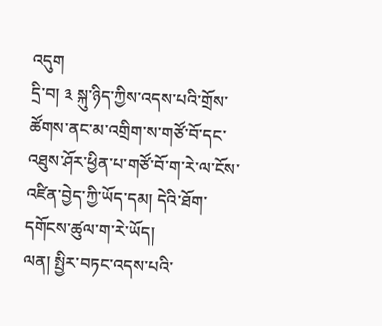འདུག
དྲི་བ། ༣ སྐུ་ཉིད་ཀྱིས་འདས་པའི་གྲོས་ཚོགས་ནང་མ་འགྲིག་ས་གཙོ་བོ་དང་འཐུས་ཤོར་ཕྱིན་པ་གཙོ་བོ་ག་རེ་ལ་ངོས་འཛིན་བྱེད་ཀྱི་ཡོད་དམ། དེའི་ཐོག་དགོངས་ཚུལ་ག་རེ་ཡོད།
ལན། སྤྱིར་བཏང་འདས་པའི་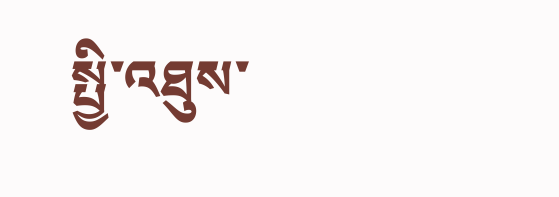སྤྱི་འཐུས་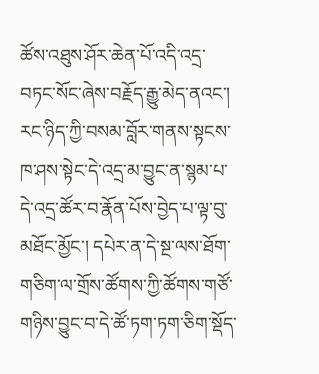ཚོས་འཐུས་ཤོར་ཆེན་པོ་འདི་འདྲ་བཏང་སོང་ཞེས་བརྗོད་རྒྱུ་མེད་ནའང་། རང་ཉིད་ཀྱི་བསམ་བློར་གནས་སྟངས་ཁ་ཤས་སྟེང་དེ་འདྲ་མ་བྱུང་ན་སྙམ་པ་དེ་འདྲ་ཚོར་བ་རྣོན་པོས་བྱེད་པ་ལྟ་བུ་མཐོང་མྱོང་། དཔེར་ན་དེ་སྔ་ལས་ཐོག་གཅིག་ལ་གྲོས་ཚོགས་ཀྱི་ཚོགས་གཙོ་གཉིས་བྱུང་བ་དེ་ཚོ་ཏག་ཏག་ཅིག་སྡོད་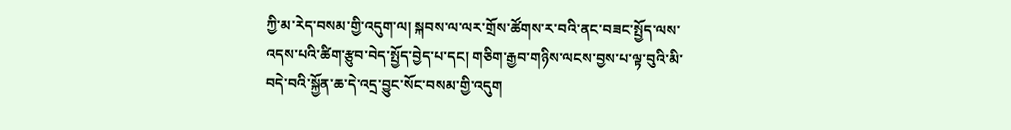ཀྱི་མ་རེད་བསམ་གྱི་འདུག་ལ། སྐབས་ལ་ལར་གྲོས་ཚོགས་ར་བའི་ནང་བཟང་སྤྱོད་ལས་འདས་པའི་ཚིག་རྩུབ་བེད་སྤྱོད་བྱེད་པ་དང། གཅིག་རྒྱབ་གཉིས་ལངས་བྱས་པ་ལྟ་བུའི་མི་བདེ་བའི་སྐྱོན་ཆ་དེ་འདྲ་བྱུང་སོང་བསམ་གྱི་འདུག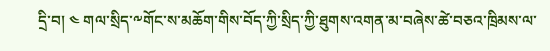དྲི་བ། ༤ གལ་སྲིད་༸གོང་ས་མཆོག་གིས་བོད་ཀྱི་སྲིད་ཀྱི་ཐུགས་འགན་མ་བཞེས་ཚེ་བཅའ་ཁྲིམས་ལ་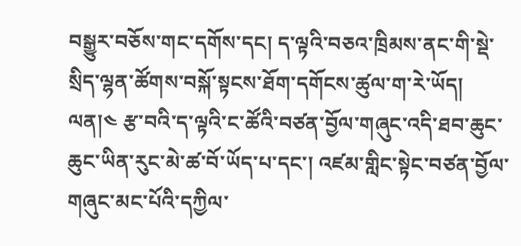བསྒྱུར་བཅོས་གང་དགོས་དང། ད་ལྟའི་བཅའ་ཁྲིམས་ནང་གི་སྡེ་སྲིད་ལྷན་ཚོགས་བསྐོ་སྟངས་ཐོག་དགོངས་ཚུལ་ག་རེ་ཡོད།
ལན།༤ རྩ་བའི་ད་ལྟའི་ང་ཚོའི་བཙན་བྱོལ་གཞུང་འདི་ཐབ་ཆུང་ཆུང་ཡིན་རུང་མེ་ཚ་བོ་ཡོད་པ་དང་། འཛམ་གླིང་སྟེང་བཙན་བྱོལ་གཞུང་མང་པོའི་དཀྱིལ་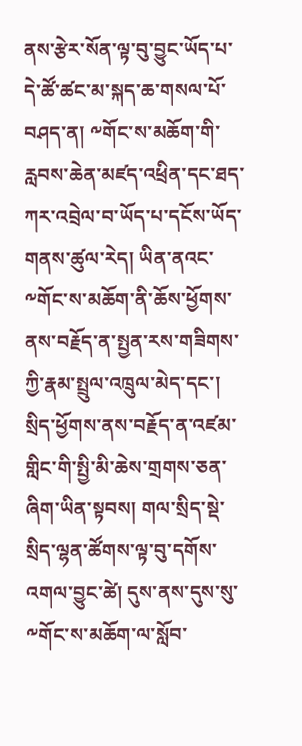ནས་རྩེར་སོན་ལྟ་བུ་བྱུང་ཡོད་པ་དེ་ཚོ་ཚང་མ་སྐད་ཆ་གསལ་པོ་བཤད་ན། ༸གོང་ས་མཆོག་གི་རླབས་ཆེན་མཛད་འཕྲིན་དང་ཐད་ཀར་འབྲེལ་བ་ཡོད་པ་དངོས་ཡོད་གནས་ཚུལ་རེད། ཡིན་ནའང་༸གོང་ས་མཆོག་ནི་ཆོས་ཕྱོགས་ནས་བརྗོད་ན་སྤྱན་རས་གཟིགས་ཀྱི་རྣམ་སྤྲུལ་འཁྲུལ་མེད་དང་། སྲིད་ཕྱོགས་ནས་བརྗོད་ན་འཛམ་གླིང་གི་སྤྱི་མི་ཆེས་གྲགས་ཅན་ཞིག་ཡིན་སྟབས། གལ་སྲིད་སྡེ་སྲིད་ལྷན་ཚོགས་ལྟ་བུ་དགོས་འགལ་བྱུང་ཚེ། དུས་ནས་དུས་སུ་༸གོང་ས་མཆོག་ལ་སློབ་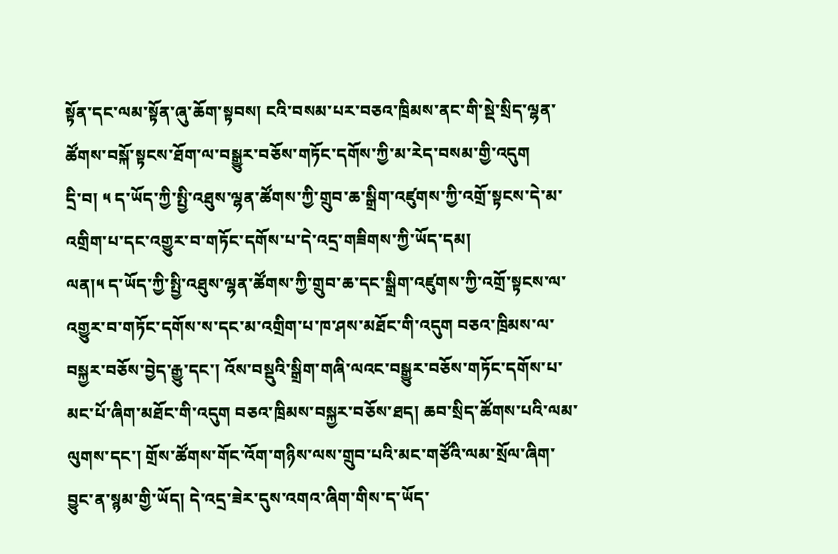སྟོན་དང་ལམ་སྟོན་ཞུ་ཆོག་སྟབས། ངའི་བསམ་པར་བཅའ་ཁྲིམས་ནང་གི་སྡེ་སྲིད་ལྷན་ཚོགས་བསྐོ་སྟངས་ཐོག་ལ་བསྒྱུར་བཅོས་གཏོང་དགོས་ཀྱི་མ་རེད་བསམ་གྱི་འདུག
དྲི་བ། ༥ ད་ཡོད་ཀྱི་སྤྱི་འཐུས་ལྷན་ཚོགས་ཀྱི་གྲུབ་ཆ་སྒྲིག་འཛུགས་ཀྱི་འགྲོ་སྟངས་དེ་མ་འགྲིག་པ་དང་འགྱུར་བ་གཏོང་དགོས་པ་དེ་འདྲ་གཟིགས་ཀྱི་ཡོད་དམ།
ལན།༥ ད་ཡོད་ཀྱི་སྤྱི་འཐུས་ལྷན་ཚོགས་ཀྱི་གྲུབ་ཆ་དང་སྒྲིག་འཛུགས་ཀྱི་འགྲོ་སྟངས་ལ་འགྱུར་བ་གཏོང་དགོས་ས་དང་མ་འགྲིག་པ་ཁ་ཤས་མཐོང་གི་འདུག བཅའ་ཁྲིམས་ལ་བསྐྱར་བཅོས་བྱེད་རྒྱུ་དང་། འོས་བསྡུའི་སྒྲིག་གཞི་ལའང་བསྒྱུར་བཅོས་གཏོང་དགོས་པ་མང་པོ་ཞིག་མཐོང་གི་འདུག བཅའ་ཁྲིམས་བསྐྱར་བཅོས་ཐད། ཆབ་སྲིད་ཚོགས་པའི་ལམ་ལུགས་དང་། གྲོས་ཚོགས་གོང་འོག་གཉིས་ལས་གྲུབ་པའི་མང་གཙོའི་ལམ་སྲོལ་ཞིག་བྱུང་ན་སྙམ་གྱི་ཡོད། དེ་འདྲ་ཟེར་དུས་འགའ་ཞིག་གིས་ད་ཡོད་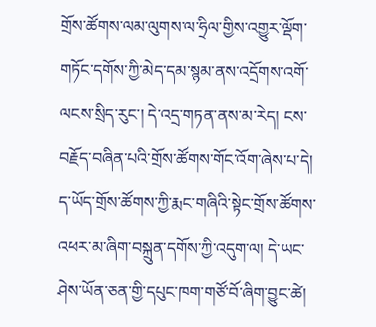གྲོས་ཚོགས་ལམ་ལུགས་ལ་ཧྲིལ་གྱིས་འགྱུར་ལྡོག་གཏོང་དགོས་ཀྱི་མེད་དམ་སྙམ་ནས་འདྲོགས་འགོ་ལངས་སྲིད་རུང་། དེ་འདྲ་གཏན་ནས་མ་རེད། ངས་བརྗོད་བཞིན་པའི་གྲོས་ཚོགས་གོང་འོག་ཞེས་པ་དེ། ད་ཡོད་གྲོས་ཚོགས་ཀྱི་རྨང་གཞིའི་སྟེང་གྲོས་ཚོགས་འཕར་མ་ཞིག་བསྐྲུན་དགོས་ཀྱི་འདུག་ལ། དེ་ཡང་ཤེས་ཡོན་ཅན་གྱི་དཔུང་ཁག་གཙོ་བོ་ཞིག་བྱུང་ཚེ།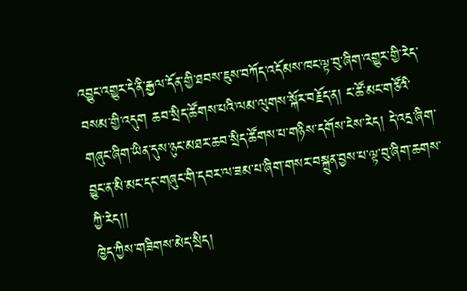འབྱུང་འགྱུར་དེ་ནི་རྒྱལ་དོན་གྱི་ཐབས་ཇུས་བཀོད་འདོམས་ཁང་ལྟ་བུ་ཞིག་འགྱུར་གྱི་རེད་བསམ་གྱི་འདུག ཆབ་སྲིད་ཚོགས་པའི་ལམ་ལུགས་སྐོར་བརྗོད་ན། ང་ཚོ་མང་གཙོའི་གཞུང་ཞིག་ཡིན་དུས་ཉུང་མཐར་ཆབ་སྲིད་ཚོགས་པ་གཉིས་དགོས་ངེས་རེད། དེ་འདྲ་ཞིག་བྱུང་ན་མི་མང་དང་གཞུང་གི་དབར་ལ་ཟམ་པ་ཞིག་གསར་བསྐྲུན་བྱས་པ་ལྟ་བུ་ཞིག་ཆགས་ཀྱི་རེད།།
ཁྱེད་ཀྱིས་གཟིགས་མེད་སྲིད།